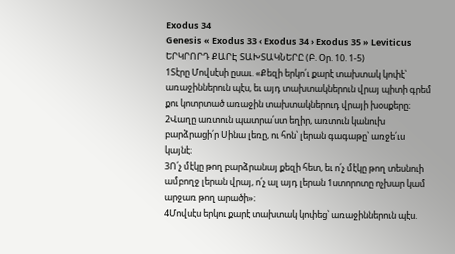Exodus 34
Genesis « Exodus 33 ‹ Exodus 34 › Exodus 35 » Leviticus
ԵՐԿՐՈՐԴ ՔԱՐԷ ՏԱԽՏԱԿՆԵՐԸ (Բ. Օր. 10. 1-5)
1Տէրը Մովսէսի ըսաւ. «Քեզի երկո՛ւ քարէ տախտակ կոփէ՝ առաջիններուն պէս, եւ այդ տախտակներուն վրայ պիտի գրեմ քու կոտրտած առաջին տախտակներուդ վրայի խօսքերը։
2Վաղը առտուն պատրա՛ստ եղիր, առտուն կանուխ բարձրացի՛ր Սինա լեռը, ու հոն՝ լերան գագաթը՝ առջե՛ւս կայնէ։
3Ո՛չ մէկը թող բարձրանայ քեզի հետ, եւ ո՛չ մէկը թող տեսնուի ամբողջ լերան վրայ, ո՛չ ալ այդ լերան 1ստորոտը ոչխար կամ արջառ թող արածի»։
4Մովսէս երկու քարէ տախտակ կոփեց՝ առաջիններուն պէս.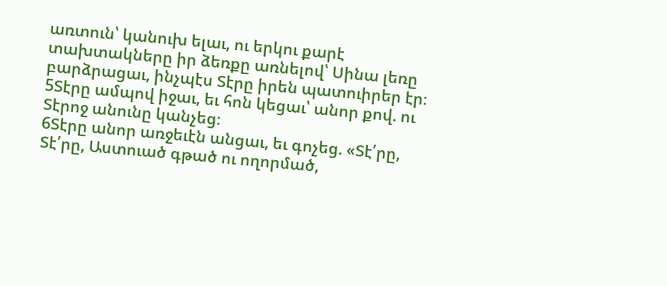առտուն՝ կանուխ ելաւ, ու երկու քարէ տախտակները իր ձեռքը առնելով՝ Սինա լեռը բարձրացաւ, ինչպէս Տէրը իրեն պատուիրեր էր։
5Տէրը ամպով իջաւ, եւ հոն կեցաւ՝ անոր քով. ու Տէրոջ անունը կանչեց։
6Տէրը անոր առջեւէն անցաւ, եւ գոչեց. «Տէ՛րը, Տէ՛րը, Աստուած գթած ու ողորմած,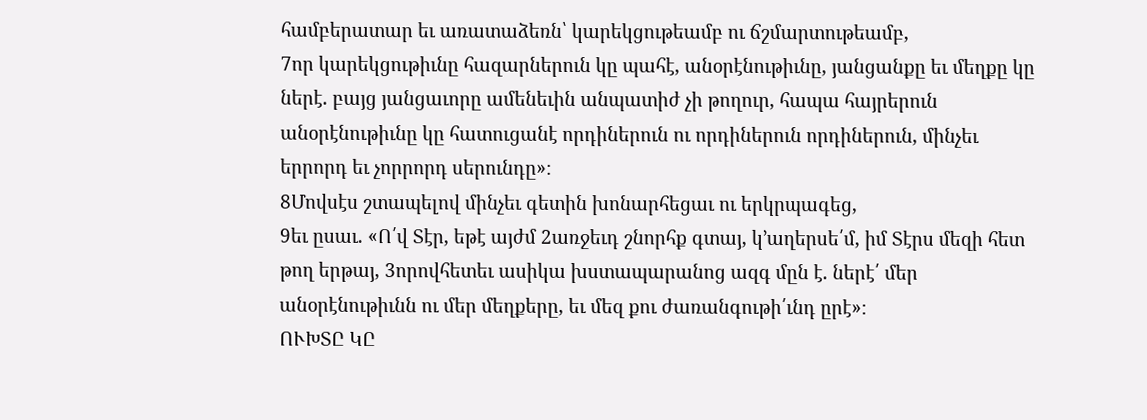համբերատար եւ առատաձեռն՝ կարեկցութեամբ ու ճշմարտութեամբ,
7որ կարեկցութիւնը հազարներուն կը պահէ, անօրէնութիւնը, յանցանքը եւ մեղքը կը ներէ. բայց յանցաւորը ամենեւին անպատիժ չի թողուր, հապա հայրերուն անօրէնութիւնը կը հատուցանէ որդիներուն ու որդիներուն որդիներուն, մինչեւ երրորդ եւ չորրորդ սերունդը»։
8Մովսէս շտապելով մինչեւ գետին խոնարհեցաւ ու երկրպագեց,
9եւ ըսաւ. «Ո՛վ Տէր, եթէ այժմ 2առջեւդ շնորհք գտայ, կ’աղերսե՛մ, իմ Տէրս մեզի հետ թող երթայ, 3որովհետեւ ասիկա խստապարանոց ազգ մըն է. ներէ՛ մեր անօրէնութիւնն ու մեր մեղքերը, եւ մեզ քու ժառանգութի՛ւնդ ըրէ»։
ՈՒԽՏԸ ԿԸ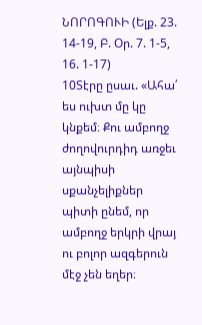ՆՈՐՈԳՈՒԻ (Ելք. 23. 14-19, Բ. Օր. 7. 1-5, 16. 1-17)
10Տէրը ըսաւ. «Ահա՛ ես ուխտ մը կը կնքեմ։ Քու ամբողջ ժողովուրդիդ առջեւ այնպիսի սքանչելիքներ պիտի ընեմ, որ ամբողջ երկրի վրայ ու բոլոր ազգերուն մէջ չեն եղեր։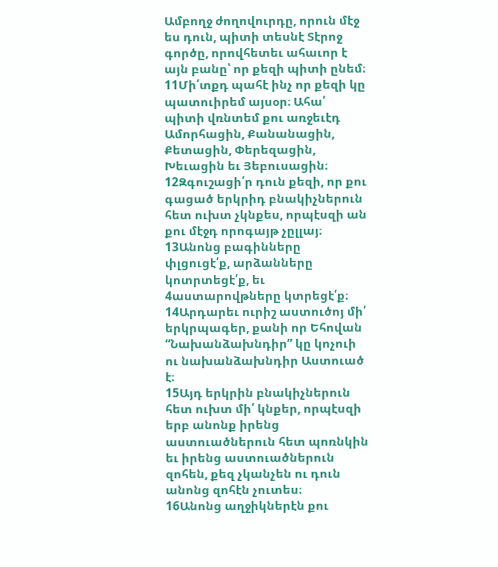Ամբողջ ժողովուրդը, որուն մէջ ես դուն, պիտի տեսնէ Տէրոջ գործը, որովհետեւ ահաւոր է այն բանը՝ որ քեզի պիտի ընեմ։
11Մի՛տքդ պահէ ինչ որ քեզի կը պատուիրեմ այսօր։ Ահա՛ պիտի վռնտեմ քու առջեւէդ Ամորհացին, Քանանացին, Քետացին, Փերեզացին, Խեւացին եւ Յեբուսացին։
12Զգուշացի՛ր դուն քեզի, որ քու գացած երկրիդ բնակիչներուն հետ ուխտ չկնքես, որպէսզի ան քու մէջդ որոգայթ չըլլայ։
13Անոնց բագինները փլցուցէ՛ք, արձանները կոտրտեցէ՛ք, եւ 4աստարովթները կտրեցէ՛ք։
14Արդարեւ ուրիշ աստուծոյ մի՛ երկրպագեր, քանի որ Եհովան “Նախանձախնդիր” կը կոչուի ու նախանձախնդիր Աստուած է։
15Այդ երկրին բնակիչներուն հետ ուխտ մի՛ կնքեր, որպէսզի երբ անոնք իրենց աստուածներուն հետ պոռնկին եւ իրենց աստուածներուն զոհեն, քեզ չկանչեն ու դուն անոնց զոհէն չուտես։
16Անոնց աղջիկներէն քու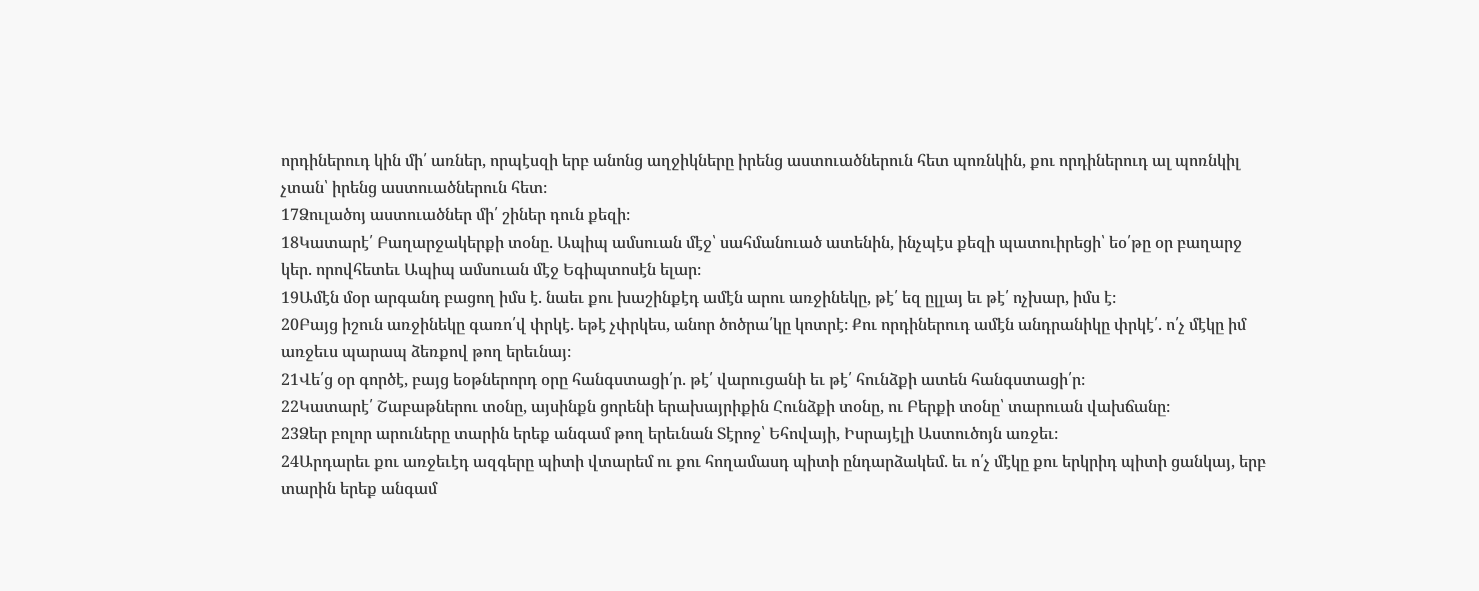որդիներուդ կին մի՛ առներ, որպէսզի երբ անոնց աղջիկները իրենց աստուածներուն հետ պոռնկին, քու որդիներուդ ալ պոռնկիլ չտան՝ իրենց աստուածներուն հետ։
17Ձուլածոյ աստուածներ մի՛ շիներ դուն քեզի։
18Կատարէ՛ Բաղարջակերքի տօնը. Ապիպ ամսուան մէջ՝ սահմանուած ատենին, ինչպէս քեզի պատուիրեցի՝ եօ՛թը օր բաղարջ կեր. որովհետեւ Ապիպ ամսուան մէջ Եգիպտոսէն ելար։
19Ամէն մօր արգանդ բացող իմս է. նաեւ քու խաշինքէդ ամէն արու առջինեկը, թէ՛ եզ ըլլայ եւ թէ՛ ոչխար, իմս է։
20Բայց իշուն առջինեկը գառո՛վ փրկէ. եթէ չփրկես, անոր ծոծրա՛կը կոտրէ։ Քու որդիներուդ ամէն անդրանիկը փրկէ՛. ո՛չ մէկը իմ առջեւս պարապ ձեռքով թող երեւնայ։
21Վե՛ց օր գործէ, բայց եօթներորդ օրը հանգստացի՛ր. թէ՛ վարուցանի եւ թէ՛ հունձքի ատեն հանգստացի՛ր։
22Կատարէ՛ Շաբաթներու տօնը, այսինքն ցորենի երախայրիքին Հունձքի տօնը, ու Բերքի տօնը՝ տարուան վախճանը։
23Ձեր բոլոր արուները տարին երեք անգամ թող երեւնան Տէրոջ՝ Եհովայի, Իսրայէլի Աստուծոյն առջեւ։
24Արդարեւ քու առջեւէդ ազգերը պիտի վտարեմ ու քու հողամասդ պիտի ընդարձակեմ. եւ ո՛չ մէկը քու երկրիդ պիտի ցանկայ, երբ տարին երեք անգամ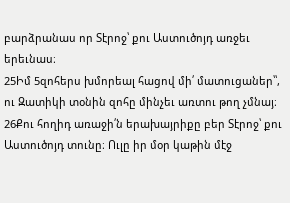բարձրանաս որ Տէրոջ՝ քու Աստուծոյդ առջեւ երեւնաս։
25Իմ 5զոհերս խմորեալ հացով մի՛ մատուցաներ՝՝, ու Զատիկի տօնին զոհը մինչեւ առտու թող չմնայ։
26Քու հողիդ առաջի՛ն երախայրիքը բեր Տէրոջ՝ քու Աստուծոյդ տունը։ Ուլը իր մօր կաթին մէջ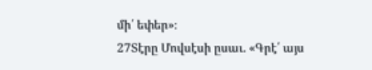մի՛ եփեր»։
27Տէրը Մովսէսի ըսաւ. «Գրէ՛ այս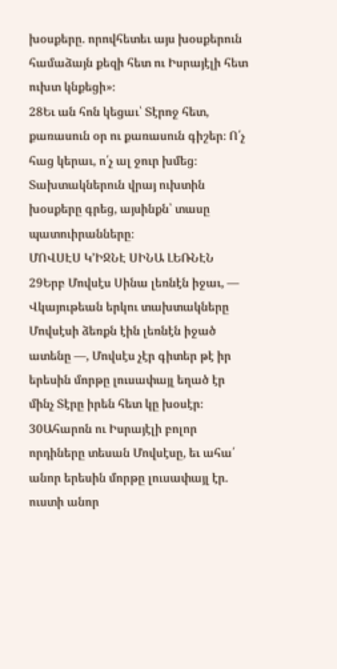խօսքերը. որովհետեւ այս խօսքերուն համաձայն քեզի հետ ու Իսրայէլի հետ ուխտ կնքեցի»։
28Եւ ան հոն կեցաւ՝ Տէրոջ հետ, քառասուն օր ու քառասուն գիշեր։ Ո՛չ հաց կերաւ, ո՛չ ալ ջուր խմեց։ Տախտակներուն վրայ ուխտին խօսքերը գրեց, այսինքն՝ տասը պատուիրանները։
ՄՈՎՍԷՍ Կ’ԻՋՆԷ ՍԻՆԱ ԼԵՌՆԷՆ
29Երբ Մովսէս Սինա լեռնէն իջաւ, — Վկայութեան երկու տախտակները Մովսէսի ձեռքն էին լեռնէն իջած ատենը —, Մովսէս չէր գիտեր թէ իր երեսին մորթը լուսափայլ եղած էր մինչ Տէրը իրեն հետ կը խօսէր։
30Ահարոն ու Իսրայէլի բոլոր որդիները տեսան Մովսէսը, եւ ահա՛ անոր երեսին մորթը լուսափայլ էր. ուստի անոր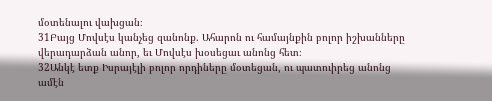մօտենալու վախցան։
31Բայց Մովսէս կանչեց զանոնք. Ահարոն ու համայնքին բոլոր իշխանները վերադարձան անոր, եւ Մովսէս խօսեցաւ անոնց հետ։
32Անկէ ետք Իսրայէլի բոլոր որդիները մօտեցան, ու պատուիրեց անոնց ամէն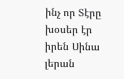ինչ որ Տէրը խօսեր էր իրեն Սինա լերան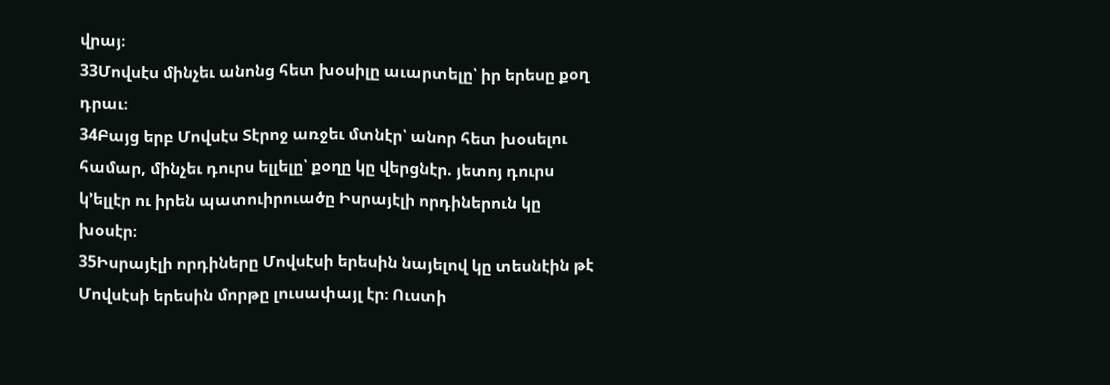վրայ։
33Մովսէս մինչեւ անոնց հետ խօսիլը աւարտելը՝ իր երեսը քօղ դրաւ։
34Բայց երբ Մովսէս Տէրոջ առջեւ մտնէր՝ անոր հետ խօսելու համար, մինչեւ դուրս ելլելը՝ քօղը կը վերցնէր. յետոյ դուրս կ’ելլէր ու իրեն պատուիրուածը Իսրայէլի որդիներուն կը խօսէր։
35Իսրայէլի որդիները Մովսէսի երեսին նայելով կը տեսնէին թէ Մովսէսի երեսին մորթը լուսափայլ էր։ Ուստի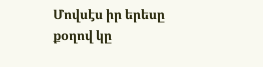Մովսէս իր երեսը քօղով կը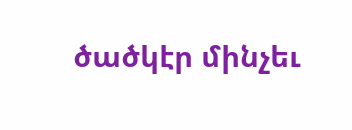ծածկէր մինչեւ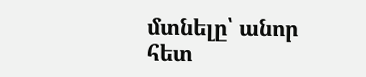մտնելը՝ անոր հետ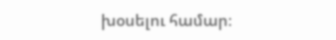խօսելու համար։